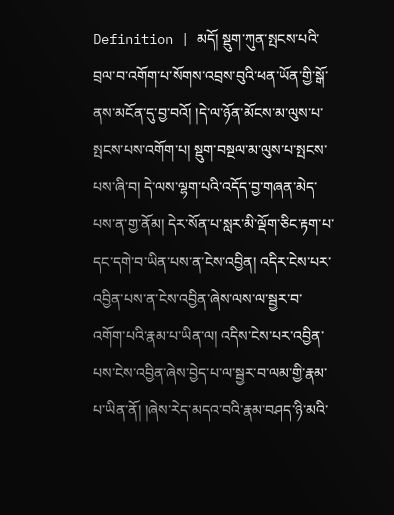Definition | མདོ། སྡུག་ཀུན་སྤངས་པའི་བྲལ་བ་འགོག་པ་སོགས་འབྲས་བུའི་ཕན་ཡོན་གྱི་སྒོ་ནས་མངོན་དུ་བྱ་བའོ། །དེ་ལ་ཉོན་མོངས་མ་ལུས་པ་སྤངས་པས་འགོག་པ། སྡུག་བསྔལ་མ་ལུས་པ་སྤངས་པས་ཞི་བ། དེ་ལས་ལྷག་པའི་འདོད་བྱ་གཞན་མེད་པས་ན་གྱ་ནོམ། དེར་སོན་པ་སླར་མི་ལྡོག་ཅིང་རྟག་པ་དང་དགེ་བ་ཡིན་པས་ན་ངེས་འབྱིན། འདིར་ངེས་པར་འབྱིན་པས་ན་ངེས་འབྱིན་ཞེས་ལས་ལ་སྦྱར་བ་འགོག་པའི་རྣམ་པ་ཡིན་ལ། འདིས་ངེས་པར་འབྱིན་པས་ངེས་འབྱིན་ཞེས་བྱེད་པ་ལ་སྦྱར་བ་ལམ་གྱི་རྣམ་པ་ཡིན་ནོ། །ཞེས་རེད་མདའ་བའི་རྣམ་བཤད་ཉི་མའི་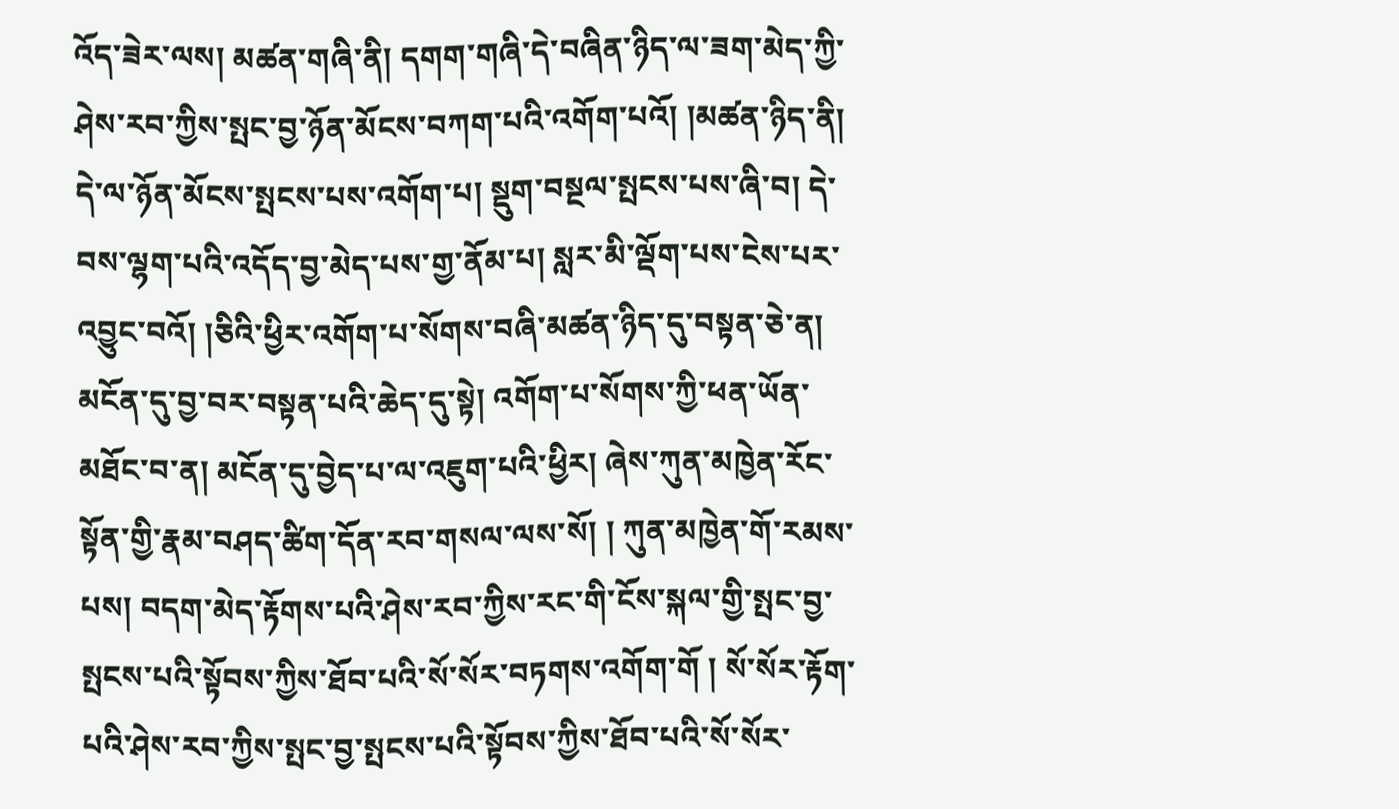འོད་ཟེར་ལས། མཚན་གཞི་ནི། དགག་གཞི་དེ་བཞིན་ཉིད་ལ་ཟག་མེད་ཀྱི་ཤེས་རབ་ཀྱིས་སྤང་བྱ་ཉོན་མོངས་བཀག་པའི་འགོག་པའོ། །མཚན་ཉིད་ནི། དེ་ལ་ཉོན་མོངས་སྤངས་པས་འགོག་པ། སྡུག་བསྔལ་སྤངས་པས་ཞི་བ། དེ་བས་ལྷག་པའི་འདོད་བྱ་མེད་པས་གྱ་ནོམ་པ། སླར་མི་ལྡོག་པས་ངེས་པར་འབྱུང་བའོ། །ཅིའི་ཕྱིར་འགོག་པ་སོགས་བཞི་མཚན་ཉིད་དུ་བསྟན་ཅེ་ན། མངོན་དུ་བྱ་བར་བསྟན་པའི་ཆེད་དུ་སྟེ། འགོག་པ་སོགས་ཀྱི་ཕན་ཡོན་མཐོང་བ་ན། མངོན་དུ་བྱེད་པ་ལ་འཇུག་པའི་ཕྱིར། ཞེས་ཀུན་མཁྱེན་རོང་སྟོན་གྱི་རྣམ་བཤད་ཚིག་དོན་རབ་གསལ་ལས་སོ། ། ཀུན་མཁྱེན་གོ་རམས་པས། བདག་མེད་རྟོགས་པའི་ཤེས་རབ་ཀྱིས་རང་གི་ངོས་སྐལ་གྱི་སྤང་བྱ་སྤངས་པའི་སྟོབས་ཀྱིས་ཐོབ་པའི་སོ་སོར་བཏགས་འགོག་གོ ། སོ་སོར་རྟོག་པའི་ཤེས་རབ་ཀྱིས་སྤང་བྱ་སྤངས་པའི་སྟོབས་ཀྱིས་ཐོབ་པའི་སོ་སོར་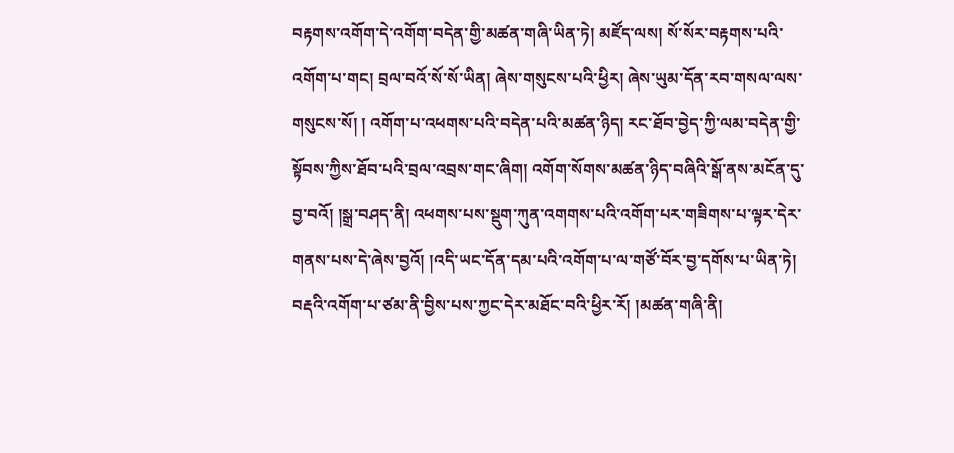བརྟགས་འགོག་དེ་འགོག་བདེན་གྱི་མཚན་གཞི་ཡིན་ཏེ། མཛོད་ལས། སོ་སོར་བརྟགས་པའི་འགོག་པ་གང། བྲལ་བའོ་སོ་སོ་ཡིན། ཞེས་གསུངས་པའི་ཕྱིར། ཞེས་ཡུམ་དོན་རབ་གསལ་ལས་གསུངས་སོ། ། འགོག་པ་འཕགས་པའི་བདེན་པའི་མཚན་ཉིད། རང་ཐོབ་བྱེད་ཀྱི་ལམ་བདེན་གྱི་སྟོབས་ཀྱིས་ཐོབ་པའི་བྲལ་འབྲས་གང་ཞིག། འགོག་སོགས་མཚན་ཉིད་བཞིའི་སྒོ་ནས་མངོན་དུ་བྱ་བའོ། །སྒྲ་བཤད་ནི། འཕགས་པས་སྡུག་ཀུན་འགགས་པའི་འགོག་པར་གཟིགས་པ་ལྟར་དེར་གནས་པས་དེ་ཞེས་བྱའོ། །འདི་ཡང་དོན་དམ་པའི་འགོག་པ་ལ་གཙོ་བོར་བྱ་དགོས་པ་ཡིན་ཏེ། བརྡའི་འགོག་པ་ཙམ་ནི་བྱིས་པས་ཀྱང་དེར་མཐོང་བའི་ཕྱིར་རོ། །མཚན་གཞི་ནི།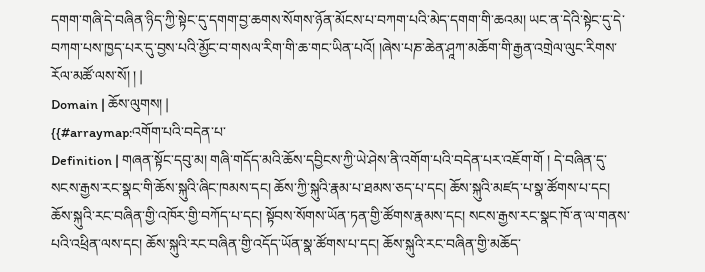དགག་གཞི་དེ་བཞིན་ཉིད་ཀྱི་སྟེང་དུ་དགག་བྱ་ཆགས་སོགས་ཉོན་མོངས་པ་བཀག་པའི་མེད་དགག་གི་ཆའམ། ཡང་ན་དེའི་སྟེང་དུ་དེ་བཀག་པས་ཁྱད་པར་དུ་བྱས་པའི་མྱོང་བ་གསལ་རིག་གི་ཆ་གང་ཡིན་པའོ། །ཞེས་པཎ་ཆེན་ཤཱཀ་མཆོག་གི་རྒྱན་འགྲེལ་ལུང་རིགས་རོལ་མཚོ་ལས་སོ། ། |
Domain | ཆོས་ལུགས། |
{{#arraymap:འགོག་པའི་བདེན་པ་
Definition | གཞན་སྟོང་དབུ་མ། གཞི་གདོད་མའི་ཆོས་དབྱིངས་ཀྱི་ཡེ་ཤེས་ནི་འགོག་པའི་བདེན་པར་འཇོག་གོ ། དེ་བཞིན་དུ་སངས་རྒྱས་རང་སྣང་གི་ཆོས་སྐུའི་ཞིང་ཁམས་དང། ཆོས་ཀྱི་སྐུའི་རྣམ་པ་ཐམས་ཅད་པ་དང། ཆོས་སྐུའི་མཛད་པ་སྣ་ཚོགས་པ་དང། ཆོས་སྐུའི་རང་བཞིན་གྱི་འཁོར་གྱི་བཀོད་པ་དང། སྟོབས་སོགས་ཡོན་ཏན་གྱི་ཚོགས་རྣམས་དང། སངས་རྒྱས་རང་སྣང་ཁོ་ན་ལ་གནས་པའི་འཕྲིན་ལས་དང། ཆོས་སྐུའི་རང་བཞིན་གྱི་འདོད་ཡོན་སྣ་ཚོགས་པ་དང། ཆོས་སྐུའི་རང་བཞིན་གྱི་མཆོད་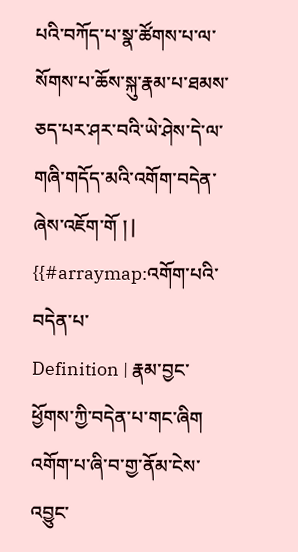པའི་བཀོད་པ་སྣ་ཚོགས་པ་ལ་སོགས་པ་ཆོས་སྐུ་རྣམ་པ་ཐམས་ཅད་པར་ཤར་བའི་ཡེ་ཤེས་དེ་ལ་གཞི་གདོད་མའི་འགོག་བདེན་ཞེས་འཇོག་གོ ། |
{{#arraymap:འགོག་པའི་བདེན་པ་
Definition | རྣམ་བྱང་ཕྱོགས་ཀྱི་བདེན་པ་གང་ཞིག འགོག་པ་ཞི་བ་གྱ་ནོམ་ངེས་འབྱུང་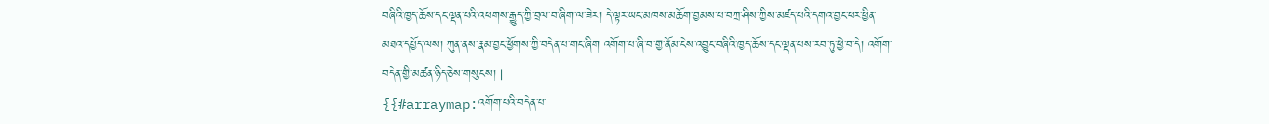བཞིའི་ཁྱད་ཆོས་དང་ལྡན་པའི་འཕགས་རྒྱུད་ཀྱི་བྲལ་བ་ཞིག་ལ་ཟེར། དེ་ལྟར་ཡང་མཁས་མཆོག་བྱམས་པ་བཀྲ་ཤིས་ཀྱིས་མཛད་པའི་དགའ་བྱང་ཕར་ཕྱིན་མཐའ་དཔྱོད་ལས། ཀུན་ནས་རྣམ་བྱང་ཕྱོགས་ཀྱི་བདེན་པ་གང་ཞིག འགོག་པ་ཞི་བ་གྱ་ནོམ་ངེས་འབྱུང་བཞིའི་ཁྱད་ཆོས་དང་ལྡན་པས་རབ་ཏུ་ཕྱེ་བ་དེ། འགོག་བདེན་གྱི་མཚན་ཉིད་ཅེས་གསུངས། |
{{#arraymap:འགོག་པའི་བདེན་པ་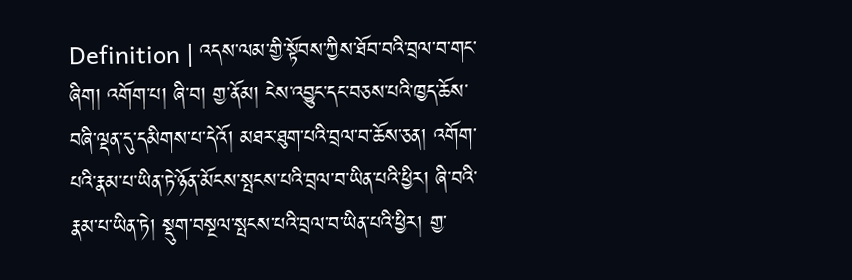Definition | འདས་ལམ་གྱི་སྟོབས་ཀྱིས་ཐོབ་བའི་བྲལ་བ་གང་ཞིག། འགོག་པ། ཞི་བ། གྱ་ནོམ། ངེས་འབྱུང་དང་བཅས་པའི་ཁྱད་ཆོས་བཞི་ལྡན་དུ་དམིགས་པ་དེའོ། མཐར་ཐུག་པའི་བྲལ་བ་ཆོས་ཅན། འགོག་པའི་རྣམ་པ་ཡིན་ཏེ་ཉོན་མོངས་སྤངས་པའི་བྲལ་བ་ཡིན་པའི་ཕྱིར། ཞི་བའི་རྣམ་པ་ཡིན་ཏེ། སྡུག་བསྔལ་སྤངས་པའི་བྲལ་བ་ཡིན་པའི་ཕྱིར། གྱ་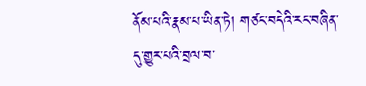ནོམ་པའི་རྣམ་པ་ཡིན་ཏེ། གཙང་བདེའི་རང་བཞིན་དུ་གྱུར་པའི་བྲལ་བ་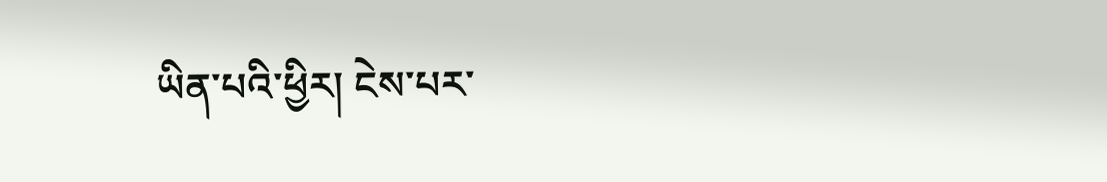ཡིན་པའི་ཕྱིར། ངེས་པར་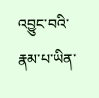འབྱུང་བའི་རྣམ་པ་ཡིན་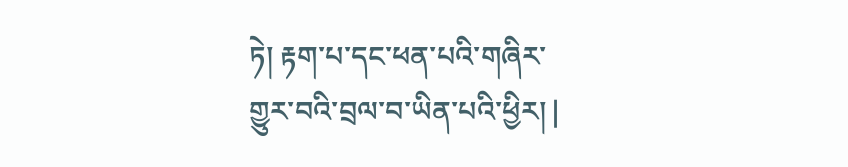ཏེ། རྟག་པ་དང་ཕན་པའི་གཞིར་གྱུར་བའི་བྲལ་བ་ཡིན་པའི་ཕྱིར། |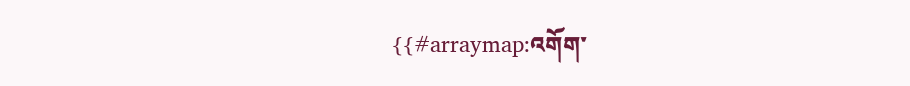{{#arraymap:འགོག་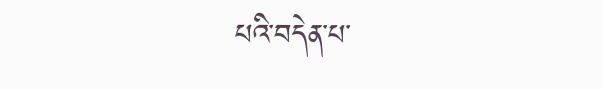པའི་བདེན་པ་